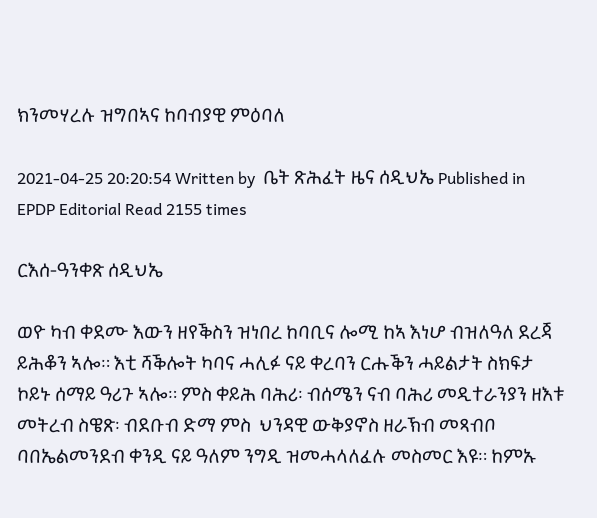ክንመሃረሉ ዝግበኣና ከባብያዊ ምዕባለ

2021-04-25 20:20:54 Written by  ቤት ጽሕፈት ዜና ሰዲህኤ Published in EPDP Editorial Read 2155 times

ርእሰ-ዓንቀጽ ሰዲህኤ

ወዮ ካብ ቀደሙ እውን ዘየቕስን ዝነበረ ከባቢና ሎሚ ከኣ እነሆ ብዝለዓለ ደረጃ ይሕቆን ኣሎ። እቲ ሻቕሎት ካባና ሓሊፉ ናይ ቀረባን ርሑቕን ሓይልታት ስክፍታ ኮይኑ ሰማይ ዓሪጉ ኣሎ። ምስ ቀይሕ ባሕሪ፡ ብሰሜን ናብ ባሕሪ መዲተራንያን ዘእቱ መትረብ ስዌጽ፡ ብደቡብ ድማ ምስ  ህንዳዊ ውቅያኖስ ዘራኽብ መጻብቦ ባበኤልመንደብ ቀንዲ ናይ ዓለም ንግዲ ዝመሓላለፈሉ መስመር እዩ። ከምኡ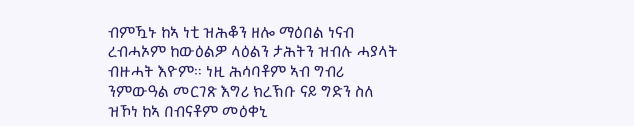ብምዃኑ ከኣ ነቲ ዝሕቆን ዘሎ ማዕበል ነናብ ረብሓኦም ከውዕልዎ ላዕልን ታሕትን ዝብሉ ሓያላት ብዙሓት እዮም። ነዚ ሕሳባቶም ኣብ ግብሪ ንምውዓል መርገጽ እግሪ ክረኽቡ ናይ ግድን ስለ ዝኾነ ከኣ በብናቶም መዕቀኒ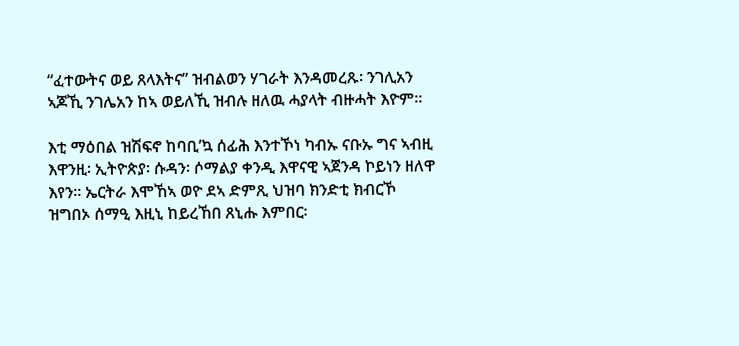“ፈተውትና ወይ ጸላእትና” ዝብልወን ሃገራት እንዳመረጹ፡ ንገሊአን ኣጆኺ ንገሌአን ከኣ ወይለኺ ዝብሉ ዘለዉ ሓያላት ብዙሓት እዮም።

እቲ ማዕበል ዝሽፍኖ ከባቢ’ኳ ሰፊሕ እንተኾነ ካብኡ ናቡኡ ግና ኣብዚ እዋንዚ፡ ኢትዮጵያ፡ ሱዳን፡ ሶማልያ ቀንዲ እዋናዊ ኣጀንዳ ኮይነን ዘለዋ እየን። ኤርትራ እሞኸኣ ወዮ ደኣ ድምጺ ህዝባ ክንድቲ ክብርኾ ዝግበኦ ሰማዒ እዚኒ ከይረኸበ ጸኒሑ እምበር፡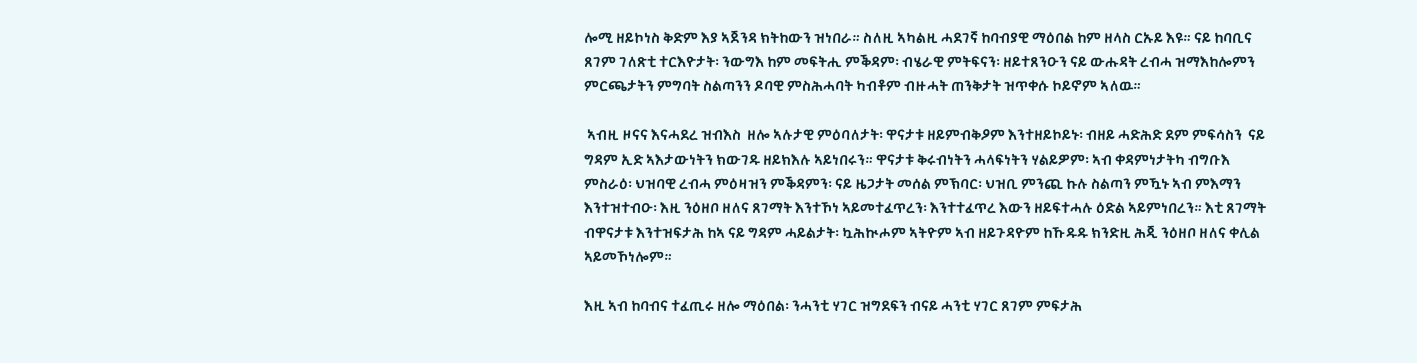ሎሚ ዘይኮነስ ቅድም እያ ኣጀንዳ ክትከውን ዝነበራ። ስለዚ ኣካልዚ ሓደገኛ ከባብያዊ ማዕበል ከም ዘላስ ርኡይ እዩ። ናይ ከባቢና ጸገም ገለጽቲ ተርእዮታት፡ ንውግእ ከም መፍትሒ ምቕዳም፡ ብሄራዊ ምትፍናን፡ ዘይተጸንዑን ናይ ውሑዳት ረብሓ ዝማእከሎምን ምርጫታትን ምግባት ስልጣንን ዶባዊ ምስሕሓባት ካብቶም ብዙሓት ጠንቅታት ዝጥቀሱ ኮይኖም ኣለዉ።

 ኣብዚ ዞናና እናሓደረ ዝብእስ  ዘሎ ኣሉታዊ ምዕባለታት፡ ዋናታቱ ዘይምብቅዖም እንተዘይኮይኑ፡ ብዘይ ሓድሕድ ደም ምፍሳስን  ናይ ግዳም ኢድ ኣእታውነትን ክውገዱ ዘይክእሉ ኣይነበሩን። ዋናታቱ ቅሩብነትን ሓላፍነትን ሃልይዎም፡ ኣብ ቀዳምነታትካ ብግቡእ ምስራዕ፡ ህዝባዊ ረብሓ ምዕዛዝን ምቕዳምን፡ ናይ ዜጋታት መሰል ምኽባር፡ ህዝቢ ምንጪ ኩሉ ስልጣን ምዃኑ ኣብ ምእማን እንተዝተብዑ፡ እዚ ንዕዘቦ ዘለና ጸገማት እንተኾነ ኣይመተፈጥረን፡ እንተተፈጥረ እውን ዘይፍተሓሉ ዕድል ኣይምነበረን። እቲ ጸገማት ብዋናታቱ እንተዝፍታሕ ከኣ ናይ ግዳም ሓይልታት፡ ኳሕኲሖም ኣትዮም ኣብ ዘይጉዳዮም ከኹዱዱ ክንድዚ ሕጂ ንዕዘቦ ዘለና ቀሊል ኣይመኾነሎም።

እዚ ኣብ ከባብና ተፈጢሩ ዘሎ ማዕበል፡ ንሓንቲ ሃገር ዝግደፍን ብናይ ሓንቲ ሃገር ጸገም ምፍታሕ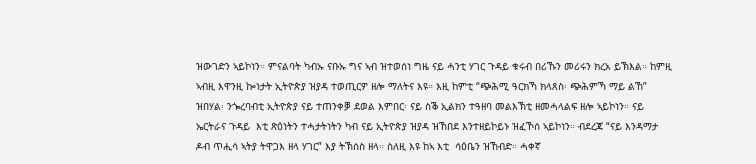ዝውገድን ኣይኮነን። ምናልባት ካብኡ ናቡኡ ግና ኣብ ዝተወሰነ ግዜ ናይ ሓንቲ ሃገር ጉዳይ ቁሩብ በሪኹን መሪሩን ክረአ ይኽእል። ከምዚ ኣብዚ እዋንዚ ኰነታት ኢትዮጵያ ዝያዳ ተወጢርዎ ዘሎ ማለትና እዩ። እዚ ከምቲ “ጭሕሚ ዓርክኻ ክላጸስ፡ ጭሕምኻ ማይ ልኸ” ዝበሃል፡ ንጐረባብቲ ኢትዮጵያ ናይ ተጠንቀቓ ደወል እምበር፡ ናይ ስቕ ኢልክን ተዓዘባ መልእኽቲ ዘመሓላልፍ ዘሎ ኣይኮነን። ናይ ኤርትራና ጉዳይ  እቲ ጽዕነትን ተሓታትነትን ካብ ናይ ኢትዮጵያ ዝያዳ ዝኸበደ እንተዘይኮይኑ ዝፈኾሰ ኣይኮነን። ብደረጃ “ናይ እንዳማታ ዶብ ጥሒሳ ኣትያ ትዋጋእ ዘላ ሃገር” እያ ትኽሰስ ዘላ። ስለዚ እዩ ከኣ እቲ  ሳዕቤን ዝኸብድ። ሓቀኛ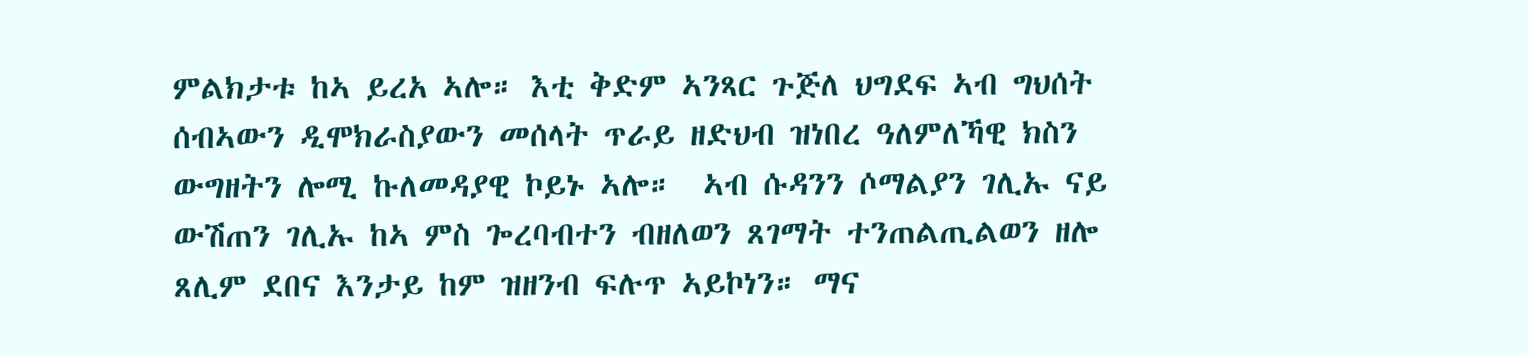ምልክታቱ ከኣ ይረአ ኣሎ። እቲ ቅድም ኣንጻር ጉጅለ ህግደፍ ኣብ ግህሰት ሰብኣውን ዲሞክራስያውን መሰላት ጥራይ ዘድህብ ዝነበረ ዓለምለኻዊ ክስን ውግዘትን ሎሚ ኩለመዳያዊ ኮይኑ ኣሎ።  ኣብ ሱዳንን ሶማልያን ገሊኡ ናይ ውሽጠን ገሊኡ ከኣ ምስ ጐረባብተን ብዘለወን ጸገማት ተንጠልጢልወን ዘሎ ጸሊም ደበና እንታይ ከም ዝዘንብ ፍሉጥ ኣይኮነን። ማና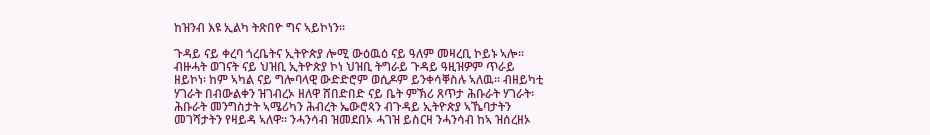ከዝንብ እዩ ኢልካ ትጽበዮ ግና ኣይኮነን።

ጉዳይ ናይ ቀረባ ጎረቤትና ኢትዮጵያ ሎሚ ውዕዉዕ ናይ ዓለም መዛረቢ ኮይኑ ኣሎ። ብዙሓት ወገናት ናይ ህዝቢ ኢትዮጵያ ኮነ ህዝቢ ትግራይ ጉዳይ ዓዚዝዎም ጥራይ ዘይኮነ፡ ከም ኣካል ናይ ግሎባላዊ ውድድሮም ወሲዶም ይንቀሳቐስሉ ኣለዉ። ብዘይካቲ ሃገራት በብውልቀን ዝገብረኦ ዘለዋ ሸበድበድ ናይ ቤት ምኽሪ ጸጥታ ሕቡራት ሃገራት፡ ሕቡራት መንግስታት ኣሜሪካን ሕብረት ኤውሮጳን ብጉዳይ ኢትዮጵያ ኣኼባታትን መገሻታትን የዛይዳ ኣለዋ። ንሓንሳብ ዝመደበኦ ሓገዝ ይስርዛ ንሓንሳብ ከኣ ዝሰረዘኦ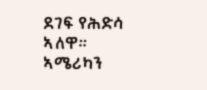ደገፍ የሕድሳ ኣለዋ። ኣሜሪካን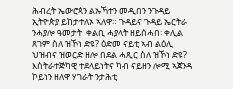ሕብረት ኤውሮጳን ልኡኻተን መዲበን ንጉዳይ ኢትዮጵያ ይከታተለኦ ኣለዋ። ጉዳይና ጉዳይ ኤርትራ ንሓያሎ ዓመታት  ቀልቢ ሓያላት ዘይሰሓበ፡ ቀሊል ጸገም ስለ ዝኾነ ድዩ? ዕድመ ናይቲ ኣብ ልዕሊ ህዝብና ዝወርድ ዘሎ በደል ሓጺር ስለ ዝኾነ ድዩ? እስትራተጅካዊ ተደላይነትና ካብ ናይዘን ሎሚ ኣጀንዳ ኮይነን ዘለዋ ሃገራት ንታሕቲ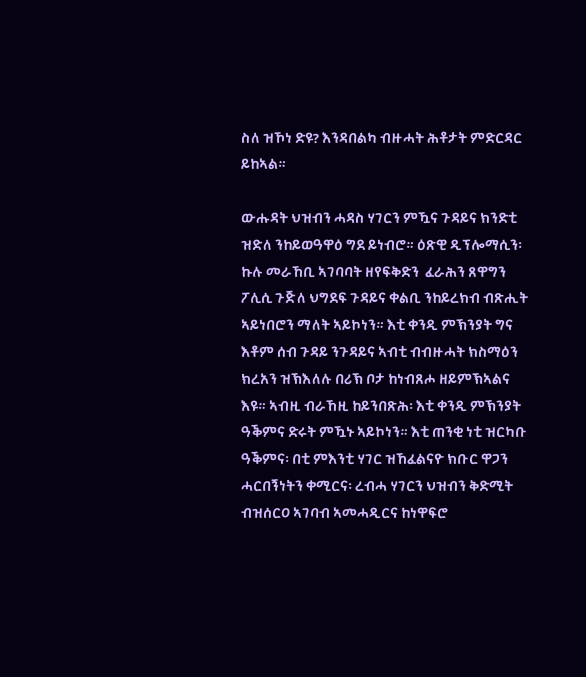ስለ ዝኾነ ድዩ? እንዳበልካ ብዙሓት ሕቶታት ምድርዳር ይከኣል።

ውሑዳት ህዝብን ሓዳስ ሃገርን ምዃና ጉዳይና ክንድቲ ዝድለ ንከይወዓዋዕ ግደ ይነብሮ። ዕጽዊ ዲፕሎማሲን፡ ኩሉ መራኸቢ ኣገባባት ዘየፍቅድን  ፈራሕን ጸዋግን ፖሊሲ ጉጅለ ህግደፍ ጉዳይና ቀልቢ ንከይረክብ ብጽሒት ኣይነበሮን ማለት ኣይኮነን። እቲ ቀንዲ ምኽንያት ግና እቶም ሰብ ጉዳይ ንጉዳይና ኣብቲ ብብዙሓት ክስማዕን ክረአን ዝኽእለሉ በሪኽ ቦታ ከነብጸሖ ዘይምኽኣልና እዩ። ኣብዚ ብራኸዚ ከይንበጽሕ፡ እቲ ቀንዲ ምኽንያት ዓቕምና ድሩት ምዃኑ ኣይኮነን። እቲ ጠንቂ ነቲ ዝርካቡ ዓቕምና፡ በቲ ምእንቲ ሃገር ዝኸፈልናዮ ክቡር ዋጋን ሓርበኝነትን ቀሚርና፡ ረብሓ ሃገርን ህዝብን ቅድሚት ብዝሰርዐ ኣገባብ ኣመሓዲርና ከነዋፍሮ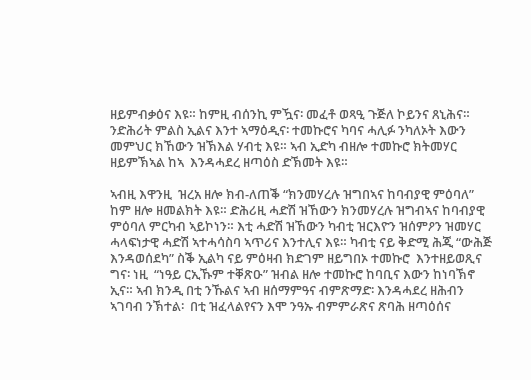ዘይምብቃዕና እዩ። ከምዚ ብሰንኪ ምዃና፡ መፈቶ ወጻዒ ጉጅለ ኮይንና ጸኒሕና። ንድሕሪት ምልስ ኢልና እንተ ኣማዕዲና፡ ተመኩሮና ካባና ሓሊፉ ንካለኦት እውን መምህር ክኸውን ዝኽእል ሃብቲ እዩ። ኣብ ኢድካ ብዘሎ ተመኩሮ ክትመሃር ዘይምኽኣል ከኣ  እንዳሓደረ ዘጣዕስ ድኽመት እዩ።

ኣብዚ እዋንዚ  ዝረአ ዘሎ ክብ-ለጠቕ “ክንመሃረሉ ዝግበኣና ከባብያዊ ምዕባለ” ከም ዘሎ ዘመልክት እዩ። ድሕሪዚ ሓድሽ ዝኸውን ክንመሃረሉ ዝግብኣና ከባብያዊ ምዕባለ ምርካብ ኣይኮነን። እቲ ሓድሽ ዝኸውን ካብቲ ዝርእዮን ዝሰምዖን ዝመሃር ሓላፍነታዊ ሓድሽ ኣተሓሳስባ ኣጥሪና እንተሊና እዩ። ካብቲ ናይ ቅድሚ ሕጂ “ውሕጅ እንዳወሰደካ” ስቕ ኢልካ ናይ ምዕዛብ ክድገም ዘይግበኦ ተመኩሮ  እንተዘይወጺና ግና፡ ነዚ  “ነዓይ ርኢኹም ተቐጽዑ” ዝብል ዘሎ ተመኩሮ ከባቢና እውን ከነባኽኖ ኢና። ኣብ ክንዲ በቲ ንኹልና ኣብ ዘሰማምዓና ብምጽማድ፡ እንዳሓደረ ዘሕብን ኣገባብ ንኽተል፡  በቲ ዝፈላልየናን እሞ ንዓኡ ብምምራጽና ጽባሕ ዘጣዕሰና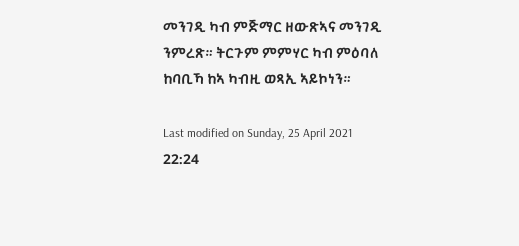መንገዲ ካብ ምጅማር ዘውጽኣና መንገዲ ንምረጽ። ትርጉም ምምሃር ካብ ምዕባለ ከባቢኻ ከኣ ካብዚ ወጻኢ ኣይኮነን።

Last modified on Sunday, 25 April 2021 22:24